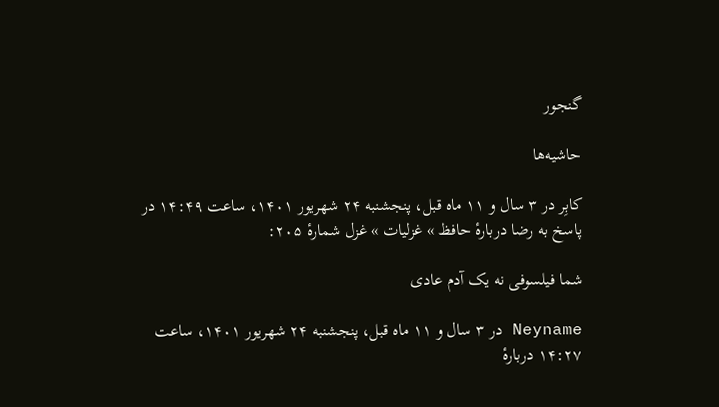گنجور

حاشیه‌ها

کابِر در ۳ سال و ۱۱ ماه قبل، پنجشنبه ۲۴ شهریور ۱۴۰۱، ساعت ۱۴:۴۹ در پاسخ به رضا دربارهٔ حافظ » غزلیات » غزل شمارهٔ ۲۰۵:

شما فیلسوفی نه یک آدم عادی

Neyname در ۳ سال و ۱۱ ماه قبل، پنجشنبه ۲۴ شهریور ۱۴۰۱، ساعت ۱۴:۲۷ دربارهٔ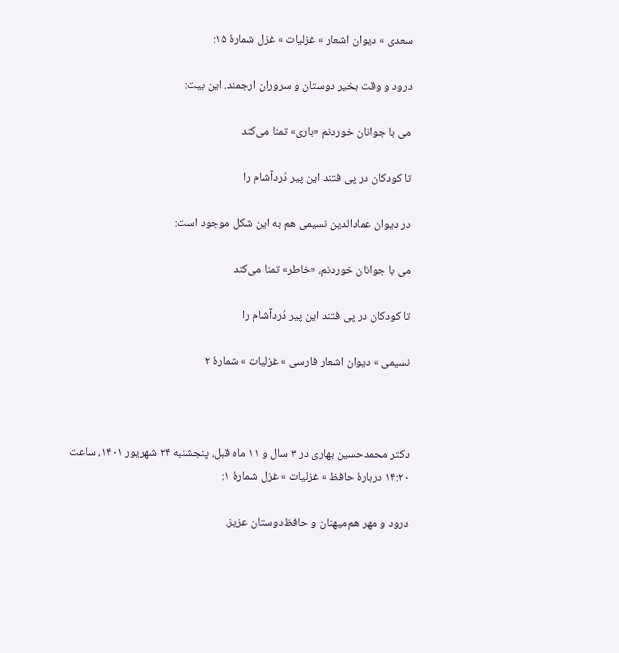سعدی » دیوان اشعار » غزلیات » غزل شمارهٔ ۱۵:

درود و وقت بخیر دوستان و سروران ارجمند. این بیت:

می با جوانان خوردنم «باری» تمنا می‌کند

تا کودکان در پی فتند این پیر دُردآشام را

در دیوان عمادالدین نسیمی هم به این شکل موجود است:

می با جوانان خوردنم، «خاطر» تمنا می‌کند

تا کودکان در پی فتند این پیر دُردآشام را

نسیمی » دیوان اشعار فارسی » غزلیات » شمارهٔ ۲



دکتر محمدحسین بهاری در ۳ سال و ۱۱ ماه قبل، پنجشنبه ۲۴ شهریور ۱۴۰۱، ساعت ۱۴:۲۰ دربارهٔ حافظ » غزلیات » غزل شمارهٔ ۱:

درود و مهر هم‌میهنان و حافظ‌دوستان عزیز.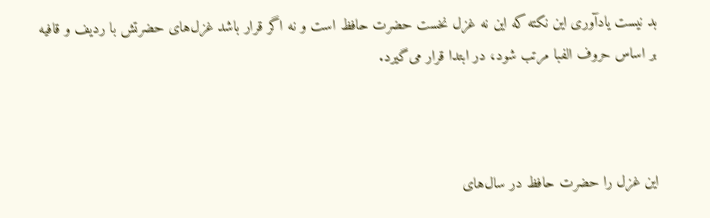بد نیست یادآوری این نکته که این نه غزل نخست حضرت حافظ است و نه اگر قرار باشد غزل‌های حضرتش با ردیف و قافیه بر اساس حروف الفبا مرتب شود، در ابتدا قرار می‌گیرد.



این غزل را حضرت حافظ در سال‌های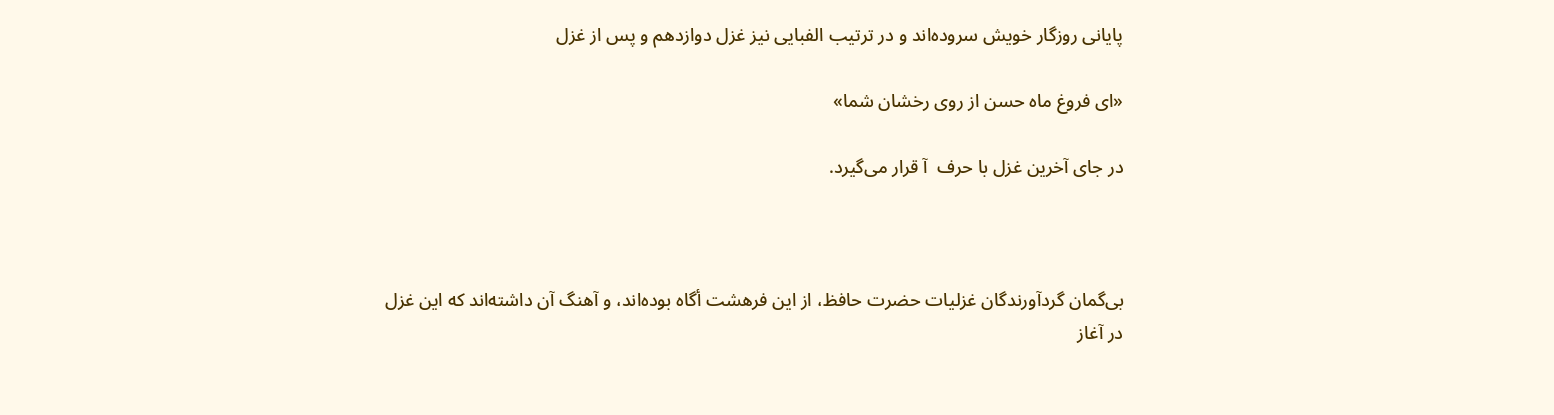پایانی روزگار خویش سروده‌اند و در ترتیب الفبایی نیز غزل دوازدهم و پس از غزل

«ای فروغ ماه حسن از روی رخشان شما»

در جای آخرین غزل با حرف  آ قرار می‌گیرد.



بی‌گمان گردآورندگان غزلیات حضرت حافظ، از این فرهشت أگاه بوده‌اند، و آهنگ آن داشته‌اند که این غزل در آغاز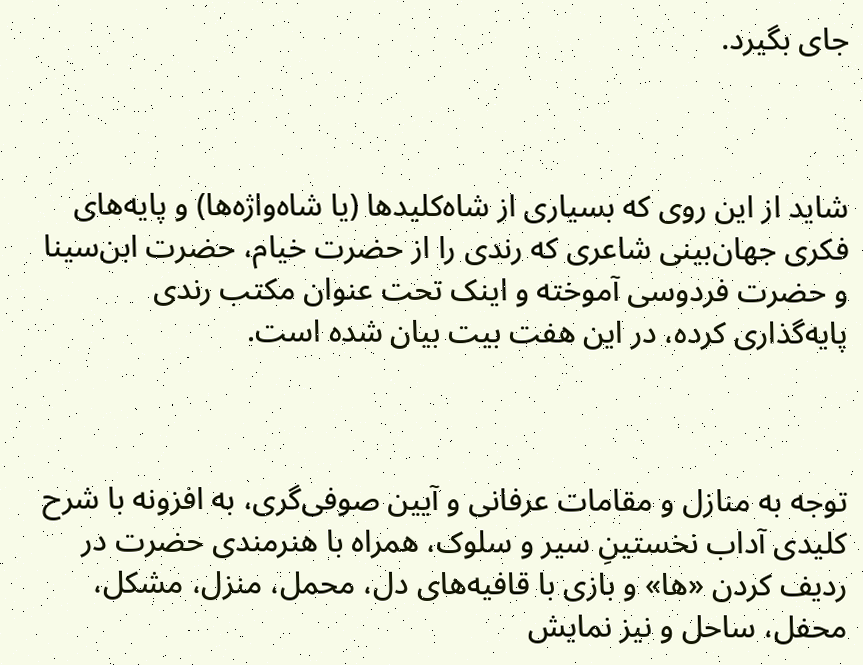جای بگیرد.



شاید از این روی که بسیاری از شاه‌کلیدها (یا شاه‌واژه‌ها) و پایه‌های فکری جهان‌بینی شاعری که رندی را از حضرت خیام، حضرت ابن‌سینا و حضرت فردوسی آموخته و اینک تحت عنوان مکتب رندی پایه‌گذاری کرده، در این هفت بیت بیان شده است.



توجه به منازل و مقامات عرفانی و آیین صوفی‌گری، به افزونه با شرح کلیدی آداب نخستینِ سیر و سلوک، همراه با هنرمندی حضرت در ردیف کردن «ها» و بازی با قافیه‌های دل، محمل، منزل، مشکل، محفل، ساحل و نیز نمایش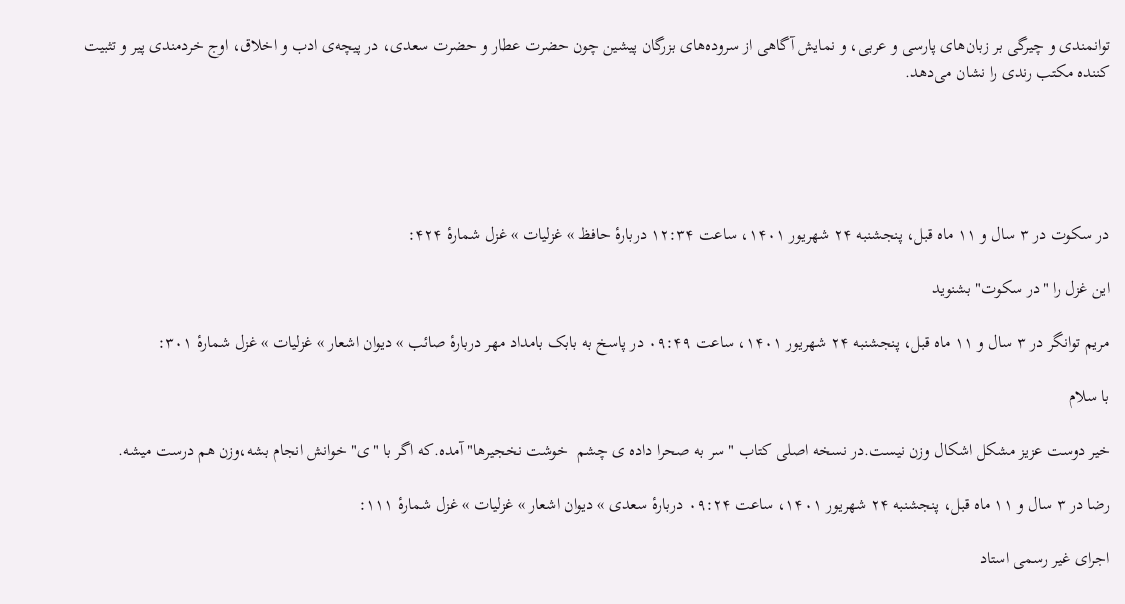توانمندی و چیرگی بر زبان‌های پارسی و عربی، و نمایش آگاهی از سروده‌های بزرگان پیشین چون حضرت عطار و حضرت سعدی، در پیچه‌ی ادب و اخلاق، اوج خردمندی پیر و تثبیت کننده مکتب رندی را نشان می‌دهد.





در سکوت در ۳ سال و ۱۱ ماه قبل، پنجشنبه ۲۴ شهریور ۱۴۰۱، ساعت ۱۲:۳۴ دربارهٔ حافظ » غزلیات » غزل شمارهٔ ۴۲۴:

این غزل را "در سکوت" بشنوید

مریم توانگر در ۳ سال و ۱۱ ماه قبل، پنجشنبه ۲۴ شهریور ۱۴۰۱، ساعت ۰۹:۴۹ در پاسخ به بابک بامداد مهر دربارهٔ صائب » دیوان اشعار » غزلیات » غزل شمارهٔ ۳۰۱:

با سلام

خیر دوست عزیز مشکل اشکال وزن نیست.در نسخه اصلی کتاب "سر به صحرا داده ی چشم  خوشت نخجیرها" آمده.که اگر با "ی" خوانش انجام بشه،وزن هم درست میشه.

رضا در ۳ سال و ۱۱ ماه قبل، پنجشنبه ۲۴ شهریور ۱۴۰۱، ساعت ۰۹:۲۴ دربارهٔ سعدی » دیوان اشعار » غزلیات » غزل شمارهٔ ۱۱۱:

اجرای غیر رسمی استاد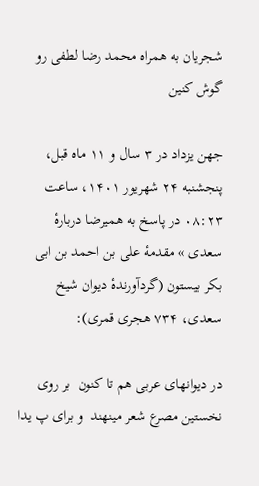شجریان به همراه محمد رضا لطفی رو گوش کنین

جهن یزداد در ۳ سال و ۱۱ ماه قبل، پنجشنبه ۲۴ شهریور ۱۴۰۱، ساعت ۰۸:۲۳ در پاسخ به همیرضا دربارهٔ سعدی » مقدمهٔ علی بن احمد بن ابی بکر بیستون (گردآورندهٔ دیوان شیخ سعدی، ۷۳۴ هجری قمری):

در دیوانهای عربی هم تا کنون  بر روی نخستین مصرع شعر مینهند  و برای پ یدا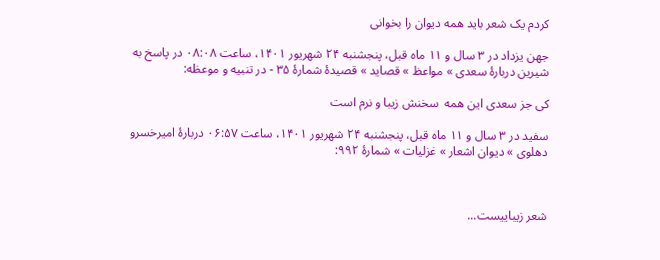کردم یک شعر باید همه دیوان را بخوانی

جهن یزداد در ۳ سال و ۱۱ ماه قبل، پنجشنبه ۲۴ شهریور ۱۴۰۱، ساعت ۰۸:۰۸ در پاسخ به شیرین دربارهٔ سعدی » مواعظ » قصاید » قصیدهٔ شمارهٔ ۳۵ - در تنبیه و موعظه:

کی جز سعدی این همه  سخنش زیبا و نرم است

سفید در ۳ سال و ۱۱ ماه قبل، پنجشنبه ۲۴ شهریور ۱۴۰۱، ساعت ۰۶:۵۷ دربارهٔ امیرخسرو دهلوی » دیوان اشعار » غزلیات » شمارهٔ ۹۹۲:



شعر زیباییست...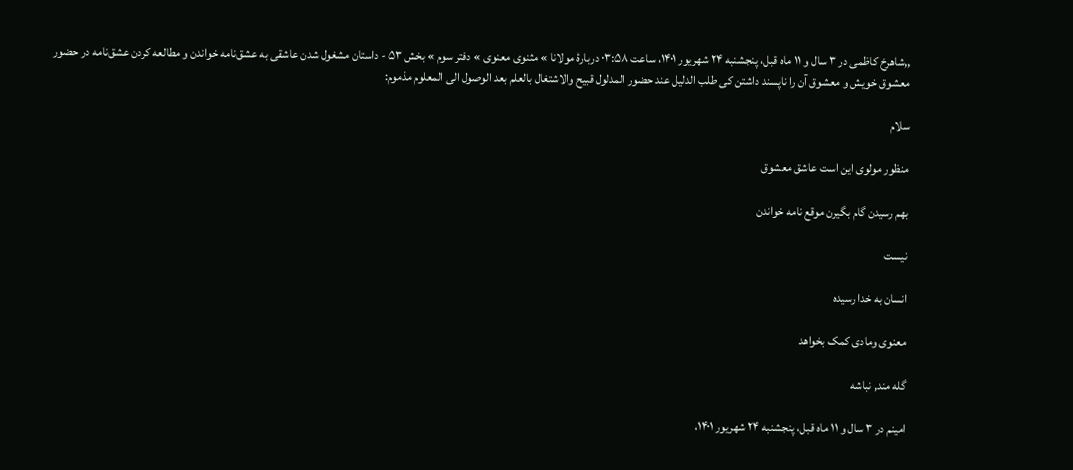,,شاهرخ کاظمی در ۳ سال و ۱۱ ماه قبل، پنجشنبه ۲۴ شهریور ۱۴۰۱، ساعت ۰۳:۵۸ دربارهٔ مولانا » مثنوی معنوی » دفتر سوم » بخش ۵۳ - داستان مشغول شدن عاشقی به عشق‌نامه خواندن و مطالعه کردن عشق‌نامه در حضور معشوق خویش و معشوق آن را ناپسند داشتن کی طلب الدلیل عند حضور المدلول قبیح والاشتغال بالعلم بعد الوصول الی المعلوم مذموم:

سلام

منظور مولوی این است عاشق معشوق

بهم رسیدن گام بگیرن موقع نامه خواندن

نیست

انسان به خدا رسیده

معنوی ومادی کمک بخواهد

گله مند, نباشه

امینم در ۳ سال و ۱۱ ماه قبل، پنجشنبه ۲۴ شهریور ۱۴۰۱،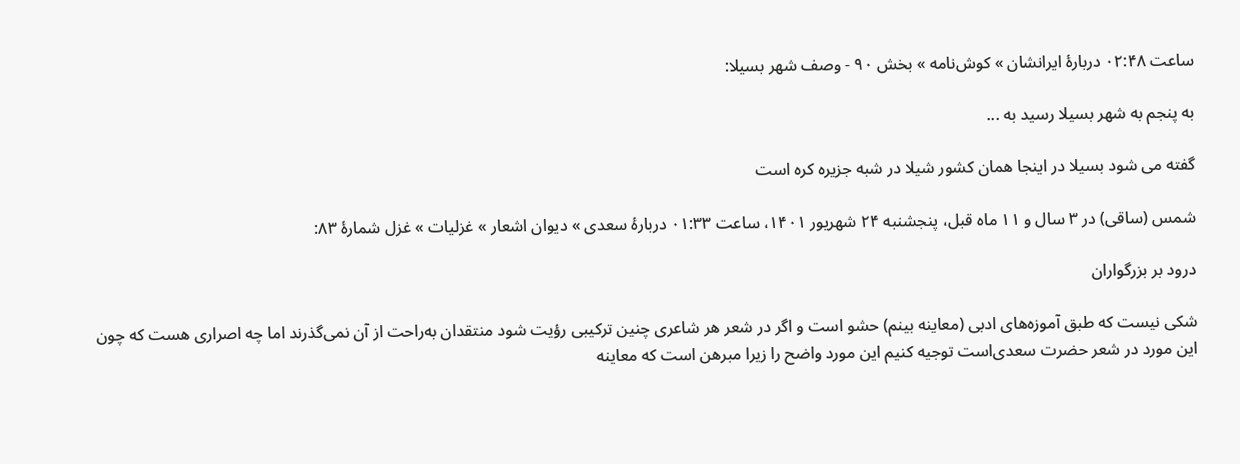ساعت ۰۲:۴۸ دربارهٔ ایرانشان » کوش‌نامه » بخش ۹۰ - وصف شهر بسیلا:

به پنجم به شهر بسیلا رسید به ...

گفته می شود بسیلا در اینجا همان کشور شیلا در شبه جزیره کره است

شمس (ساقی) در ۳ سال و ۱۱ ماه قبل، پنجشنبه ۲۴ شهریور ۱۴۰۱، ساعت ۰۱:۳۳ دربارهٔ سعدی » دیوان اشعار » غزلیات » غزل شمارهٔ ۸۳:

درود بر بزرگواران

شکی نیست که طبق آموزه‌های ادبی (معاینه بینم) حشو است و اگر در شعر هر شاعری چنین ترکیبی رؤیت شود منتقدان به‌راحت از آن نمی‌گذرند اما چه اصراری هست که چون این مورد در شعر حضرت سعدی‌است توجیه کنیم این مورد واضح را زیرا مبرهن است که معاینه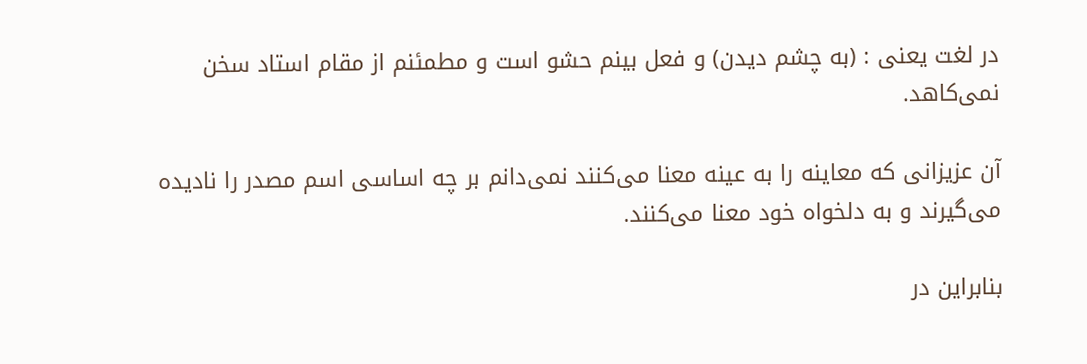در لغت یعنی : (به چشم دیدن) و فعل بینم حشو است و مطمئنم از مقام استاد سخن نمی‌کاهد.

آن عزیزانی که معاینه را به عینه معنا می‌کنند نمی‌دانم بر چه اساسی اسم مصدر را نادیده می‌گیرند و به دلخواه خود معنا می‌کنند.

بنابراین در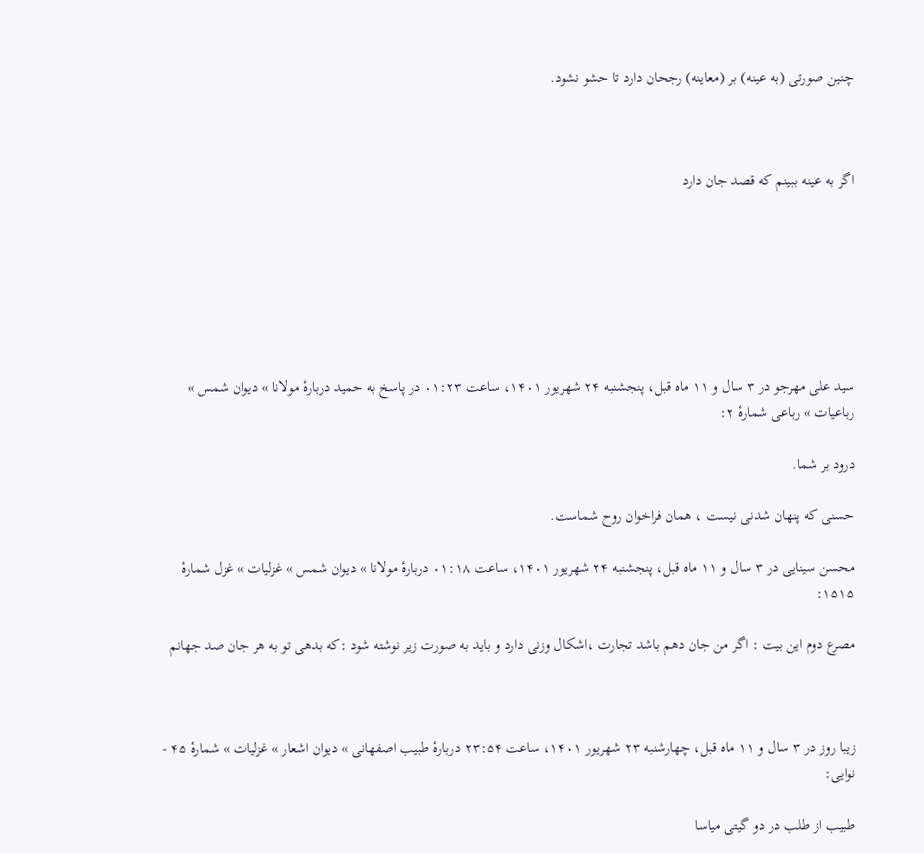چنین صورتی (به عینه) بر (معاینه) رجحان دارد تا حشو نشود.



اگر به عینه ببینم که قصد جان دارد







سید علی مهرجو در ۳ سال و ۱۱ ماه قبل، پنجشنبه ۲۴ شهریور ۱۴۰۱، ساعت ۰۱:۲۳ در پاسخ به حمید دربارهٔ مولانا » دیوان شمس » رباعیات » رباعی شمارهٔ ۲:

درود بر شما.

حسنی که پنهان شدنی نیست ، همان فراخوان روح شماست.

محسن سینایی در ۳ سال و ۱۱ ماه قبل، پنجشنبه ۲۴ شهریور ۱۴۰۱، ساعت ۰۱:۱۸ دربارهٔ مولانا » دیوان شمس » غزلیات » غزل شمارهٔ ۱۵۱۵:

مصرع دوم این بیت : اگر من جان دهم باشد تجارت ،اشکال وزنی دارد و باید به صورت زیر نوشته شود :که بدهی تو به هر جان صد جهانم



زیبا روز در ۳ سال و ۱۱ ماه قبل، چهارشنبه ۲۳ شهریور ۱۴۰۱، ساعت ۲۳:۵۴ دربارهٔ طبیب اصفهانی » دیوان اشعار » غزلیات » شمارهٔ ۴۵ - نوایی:

طبیب از طلب در دو گیتی میاسا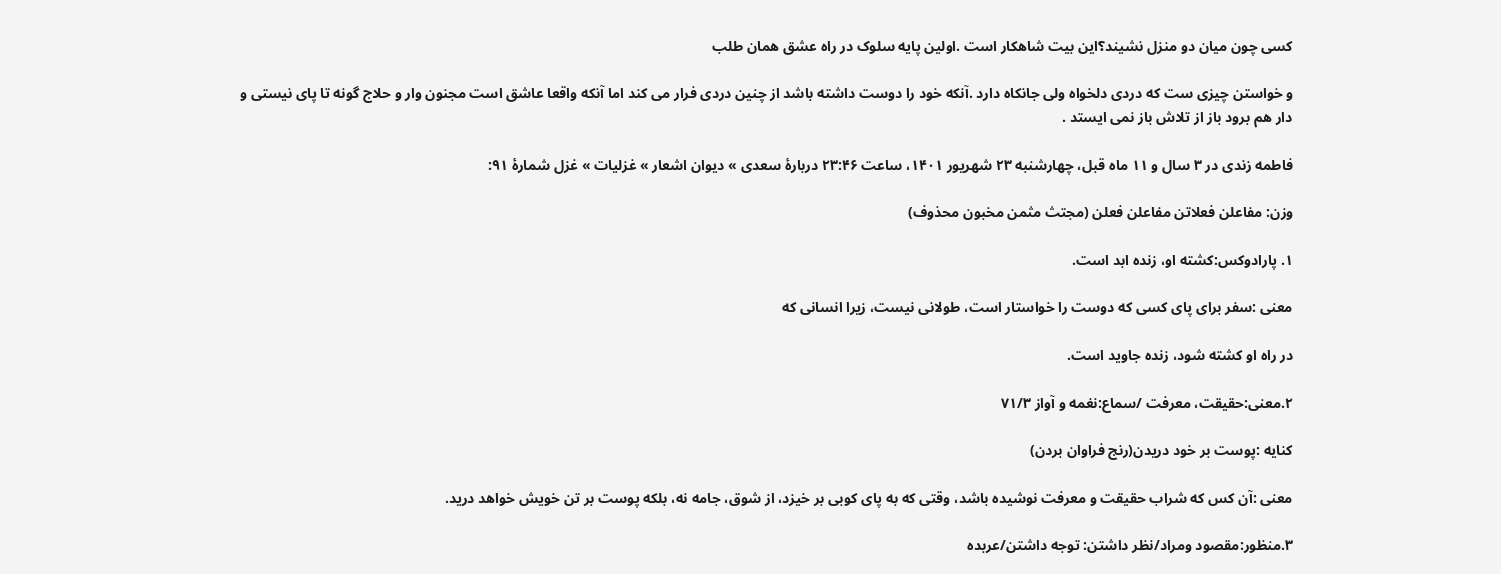کسی چون میان دو منزل نشیند؟این بیت شاهکار است .اولین پایه سلوک در راه عشق همان طلب

و خواستن چیزی ست که دردی دلخواه ولی جانکاه دارد .آنکه خود را دوست داشته باشد از چنین دردی فرار می کند اما آنکه واقعا عاشق است مجنون وار و حلاج گونه تا پای نیستی و دار هم برود باز از تلاش باز نمی ایستد .

فاطمه زندی در ۳ سال و ۱۱ ماه قبل، چهارشنبه ۲۳ شهریور ۱۴۰۱، ساعت ۲۳:۴۶ دربارهٔ سعدی » دیوان اشعار » غزلیات » غزل شمارهٔ ۹۱:

وزن: مفاعلن فعلاتن مفاعلن فعلن (مجتث مثمن مخبون محذوف)

١. پارادوکس:کشته او، زنده ابد است.

معنی :سفر برای پای کسی که دوست را خواستار است، طولانی نیست، زیرا انسانی که

در راه او کشته شود، زنده جاوید است.

٢.معنی:حقیقت، معرفت /سماع:نغمه و آواز ٧١/٣

کنایه :پوست بر خود دریدن(رنج فراوان بردن)

معنی :آن کس که شراب حقیقت و معرفت نوشیده باشد، وقتی که به پای کوبی بر خیزد، از شوق، جامه نه، بلکه پوست بر تن خویش خواهد درید.

٣.منظور:مقصود ومراد/نظر داشتن: توجه داشتن/عربده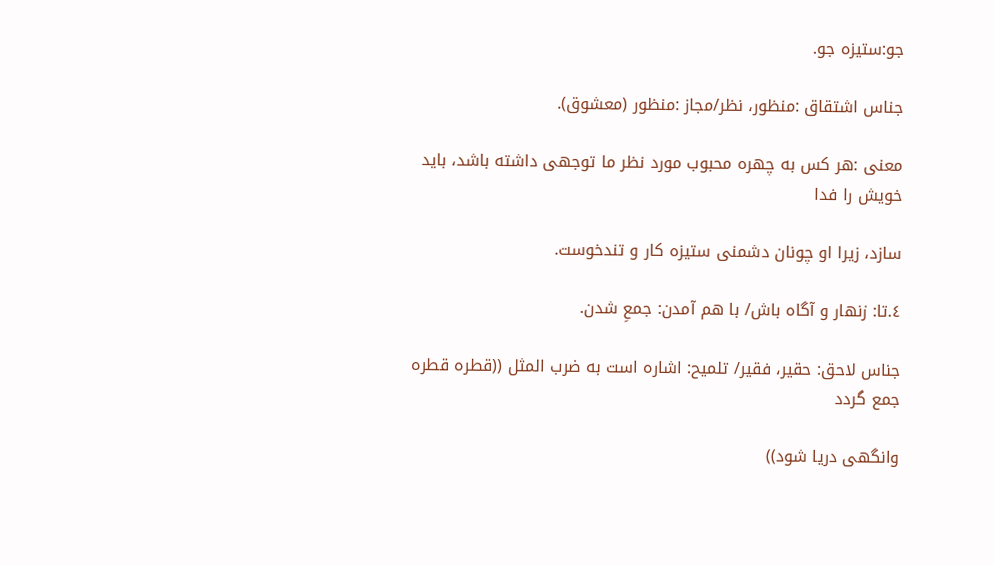جو:ستیزه جو.

جناس اشتقاق :منظور، نظر/مجاز :منظور (معشوق).

معنی :هر کس به چهره محبوب مورد نظر ما توجهی داشته باشد، باید خویش را فدا

سازد، زیرا او چونان دشمنی ستیزه کار و تندخوست.

٤.تا: زنهار و آگاه باش/ با هم آمدن: جمعِ شدن.

جناس لاحق: حقیر، فقیر/ تلمیح: اشاره است به ضرب المثل ((قطره قطره جمع گردد

وانگهی دریا شود))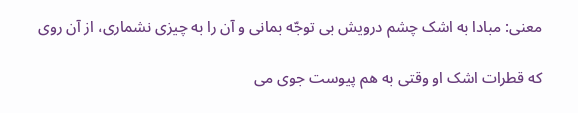معنی: مبادا به اشک چشم درویش بی توجّه بمانی و آن را به چیزی نشماری، از آن روی

که قطرات اشک او وقتی به هم پیوست جوی می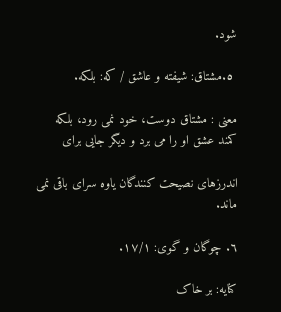شود.

 ٥.مشتاق: شیفته و عاشق / که: بلکه.

معنی : مشتاق دوست، خود نمی رود، بلکه کمند عشق او را می برد و دیگر جایی برای

اندرزهای نصیحت کنندگان یاوه سرای باقی نمی ماند.

٦. چوگان و گوی: ١٧/١.

کنایه: بر خاک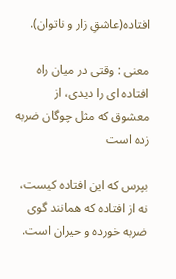افتاده(عاشقِ زار و ناتوان).

معنی : وقتی در میان راه افتاده ای را دیدی، از معشوق که مثل چوگان ضربه زده است

بپرس که این افتاده کیست، نه از افتاده که همانند گوی ضربه خورده و حیران است.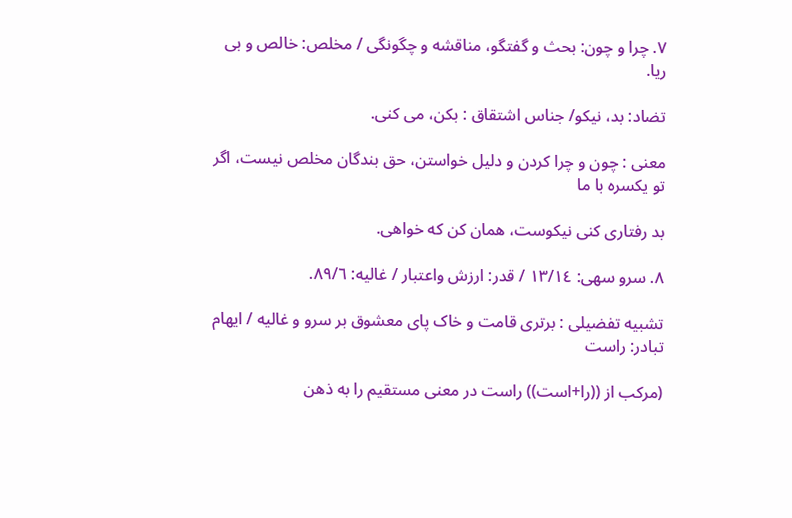٧. چرا و چون: بحث و گفتگو، مناقشه و چگونگی / مخلص: خالص و بی ریا.

تضاد: بد، نیکو/ جناس اشتقاق : بکن، می کنی.

معنی : چون و چرا کردن و دلیل خواستن، حق بندگان مخلص نیست، اگر تو یکسره با ما

بد رفتاری کنی نیکوست، همان کن که خواهی.

٨. سرو سهی: ١٣/١٤ / قدر: ارزش واعتبار / غالیه: ٨٩/٦.

تشبیه تفضیلی : برتری قامت و خاک پای معشوق بر سرو و غالیه / ایهام تبادر: راست

(مرکب از ((را+است)) راست در معنی مستقیم را به ذهن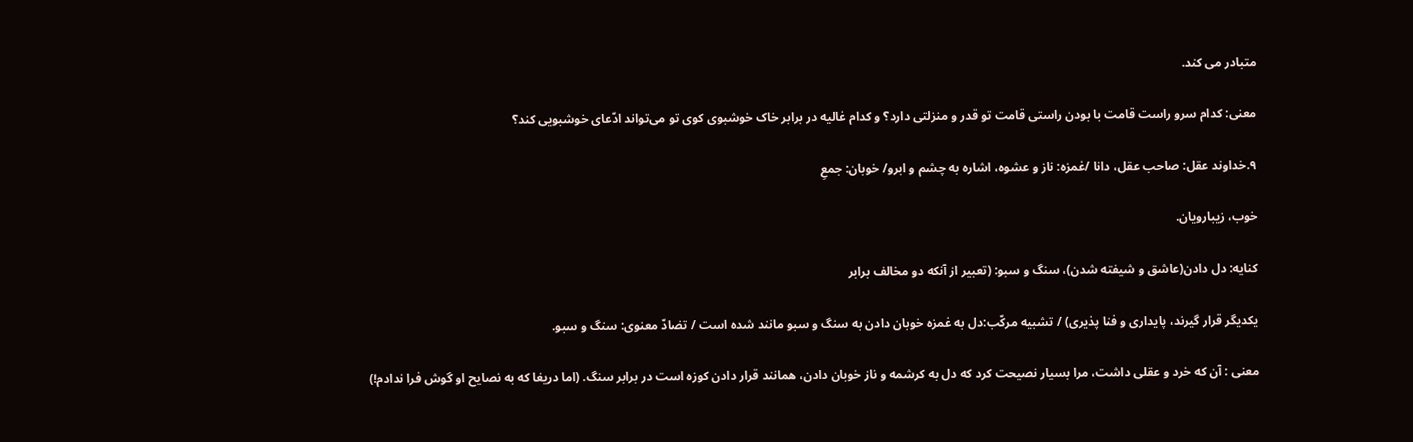متبادر می کند.

معنی: کدام سرو راست قامت با بودن راستی قامت تو قدر و منزلتی دارد؟ و کدام غالیه در برابر خاک خوشبوی کوی تو می‌تواند ادّعای خوشبویی کند؟

٩.خداوند عقل: صاحب عقل، دانا /غمزه: ناز و عشوه، اشاره به چشم و ابرو/ خوبان: جمعِ

خوب، زیبارویان.

کنایه: دل دادن(عاشق و شیفته شدن)، سنگ و سبو: (تعبیر از آنکه دو مخالف برابر

یکدیگر قرار گیرند، پایداری و فنا پذیری) / تشبیه مرکّب:دل به غمزه خوبان دادن به سنگ و سبو مانند شده است / تضادّ معنوی: سنگ و سبو.

معنی : آن که خرد و عقلی داشت، مرا بسیار نصیحت کرد که دل به کرشمه و ناز خوبان دادن، همانند قرار دادن کوزه است در برابر سنگ. (اما دریغا که به نصایح او گوش فرا ندادم!)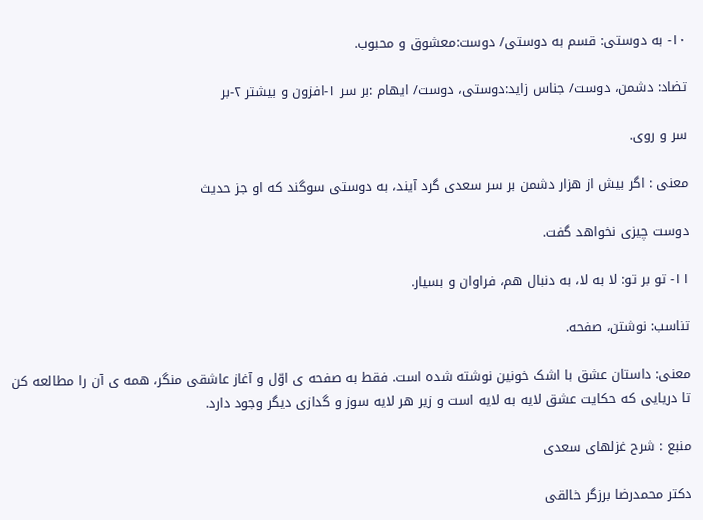١٠- به دوستی: قسم به دوستی/ دوست:معشوق و محبوب.

تضاد: دشمن، دوست/ جناس زاید:دوستی، دوست/ ایهام :بر سر ١-افزون و بیشتر ٢-بر

سر و روی.

معنی : اگر بیش از هزار دشمن بر سر سعدی گرد آیند، به دوستی سوگند که او جز حدیث

دوست چیزی نخواهد گفت.

١١- تو بر تو: لا به لا، به دنبال هم، فراوان و بسیار.

تناسب: نوشتن، صفحه.

معنی: داستان عشق با اشک خونین نوشته شده است. فقط به صفحه ی اوّل و آغاز عاشقی منگر، همه ی آن را مطالعه کن تا دریایی که حکایت عشق لایه به لایه است و زیر هر لایه سوز و گدازی دیگر وجود دارد.

منبع : شرح غزلهای سعدی

دکتر محمدرضا برزگر خالقی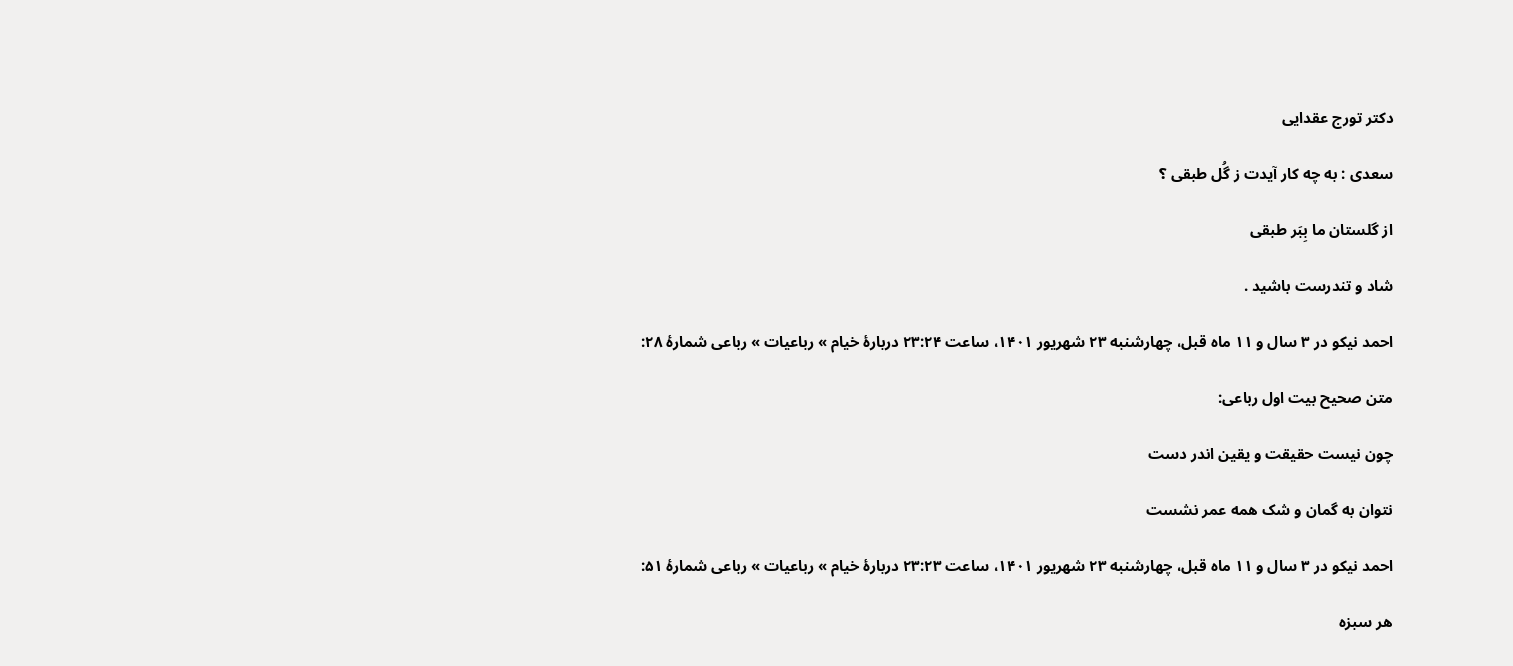دکتر تورج عقدایی

سعدی : به چه کار آیدت ز گُل طبقی ؟

از گلستان ما بِبَر طبقی

شاد و تندرست باشید .

احمد نیکو در ۳ سال و ۱۱ ماه قبل، چهارشنبه ۲۳ شهریور ۱۴۰۱، ساعت ۲۳:۲۴ دربارهٔ خیام » رباعیات » رباعی شمارهٔ ۲۸:

متن صحیح بیت اول رباعی:

چون نیست حقیقت و یقین اندر دست

نتوان به گمان و شک همه عمر نشست

احمد نیکو در ۳ سال و ۱۱ ماه قبل، چهارشنبه ۲۳ شهریور ۱۴۰۱، ساعت ۲۳:۲۳ دربارهٔ خیام » رباعیات » رباعی شمارهٔ ۵۱:

هر سبزه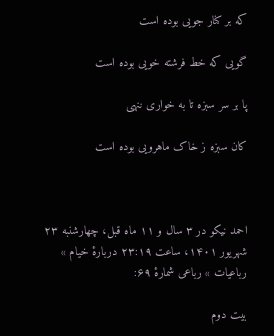که بر کنار جویی بوده است

گویی که خط فرشته خویی بوده است

پا بر سر سبزه تا به خواری ننهی

کان سبزه ز خاک ماهرویی بوده است



احمد نیکو در ۳ سال و ۱۱ ماه قبل، چهارشنبه ۲۳ شهریور ۱۴۰۱، ساعت ۲۳:۱۹ دربارهٔ خیام » رباعیات » رباعی شمارهٔ ۶۹:

بیت دوم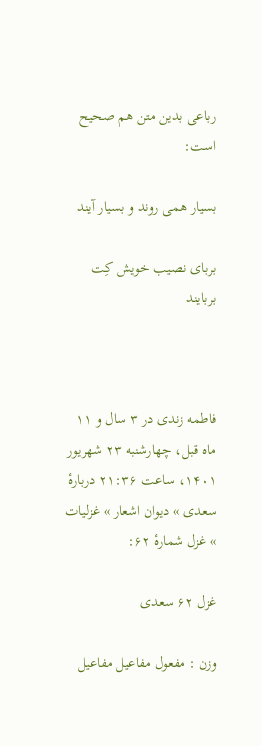رباعی بدین متن هم صحیح است:

بسیار همی روند و بسیار آیند

بربای نصیب خویش کِت بربایند



فاطمه زندی در ۳ سال و ۱۱ ماه قبل، چهارشنبه ۲۳ شهریور ۱۴۰۱، ساعت ۲۱:۳۶ دربارهٔ سعدی » دیوان اشعار » غزلیات » غزل شمارهٔ ۶۲:

غزل ۶۲ سعدی

وزن : مفعول مفاعیل مفاعیل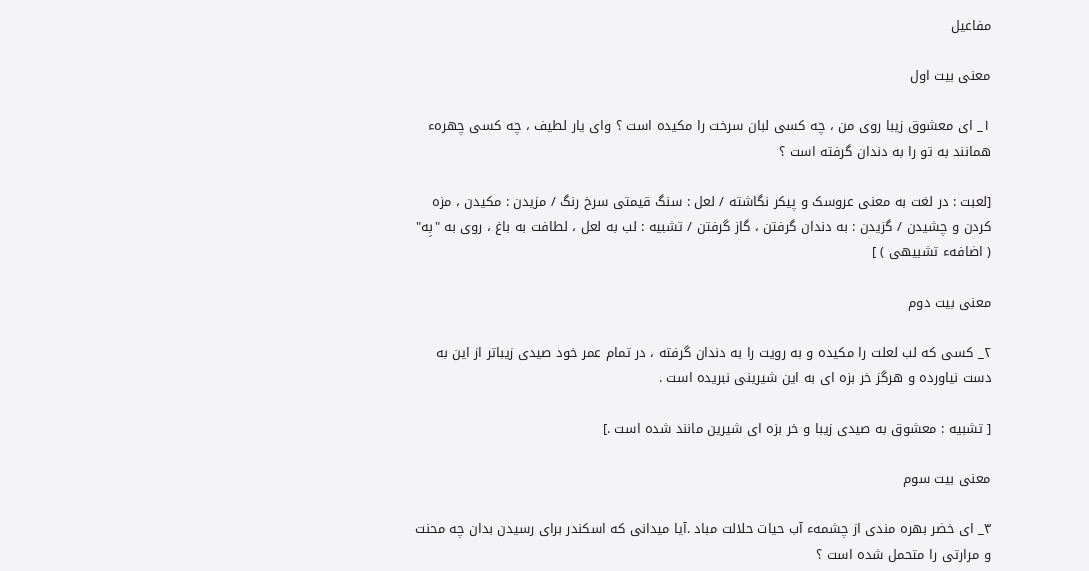مفاعیل

معنی بیت اول

۱_ ای معشوق زیبا روی من ، چه کسی لبان سرخت را مکیده است ؟ وای یار لطیف ، چه کسی چهرهء همانند به تو را به دندان گرفته است ؟

[لعبت : در لغت به معنی عروسک و پیکر نگاشته / لعل : سنگ قیمتی سرخ رنگ / مزیدن : مکیدن ، مزه کردن و چشیدن / گزیدن : به دندان گرفتن ، گاز گرفتن / تشبیه : لب به لعل ، لطافت به باغ ، روی به "بِه" ( اضافهء تشبیهی ) ]

معنی بیت دوم

۲_ کسی که لب لعلت را مکیده و به رویت را به دندان گرفته ، در تمام عمر خود صیدی زیباتر از این به دست نیاورده و هرگز خر بزه ای به این شیرینی نبریده است .

[ تشبیه : معشوق به صیدی زیبا و خر بزه ای شیرین مانند شده است .]

معنی بیت سوم

۳_ ای خضر بهره مندی از چشمهء آب حیات حلالت مباد .آیا میدانی که اسکندر برای رسیدن بدان چه محنت و مرارتی را متحمل شده است ؟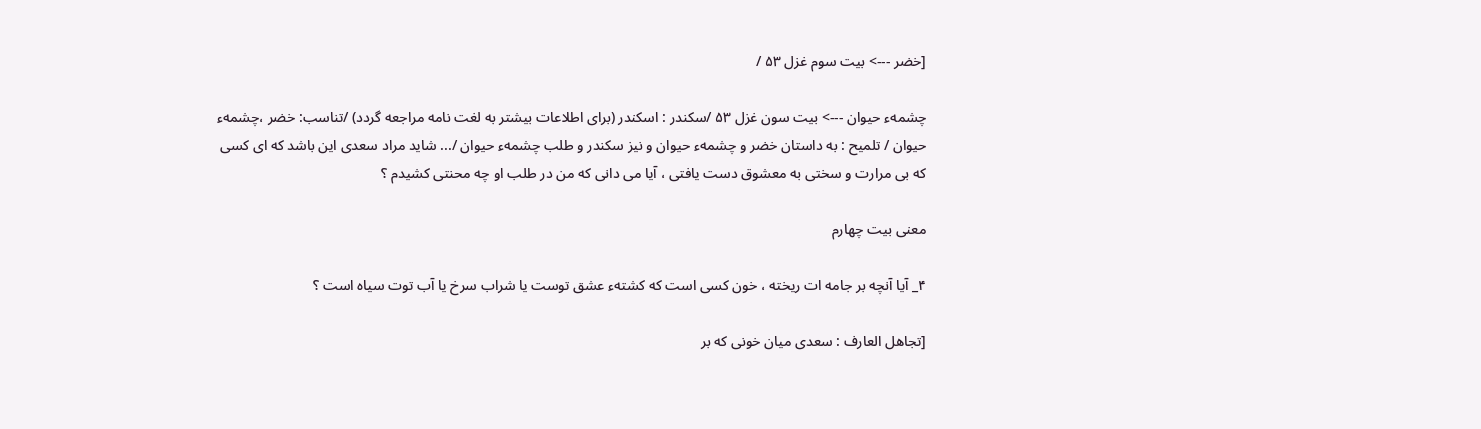[خضر ---> بیت سوم غزل ۵۳ /

چشمهء حیوان ---> بیت سون غزل ۵۳ /سکندر : اسکندر (برای اطلاعات بیشتر به لغت نامه مراجعه گردد) /تناسب: خضر ،چشمهء حیوان / تلمیح : به داستان خضر و چشمهء حیوان و نیز سکندر و طلب چشمهء حیوان /... شاید مراد سعدی این باشد که ای کسی که بی مرارت و سختی به معشوق دست یافتی ، آیا می دانی که من در طلب او چه محنتی کشیدم ؟

معنی بیت چهارم

۴_ آیا آنچه بر جامه ات ریخته ، خون کسی است که کشتهء عشق توست یا شراب سرخ یا آب توت سیاه است ؟

[تجاهل العارف : سعدی میان خونی که بر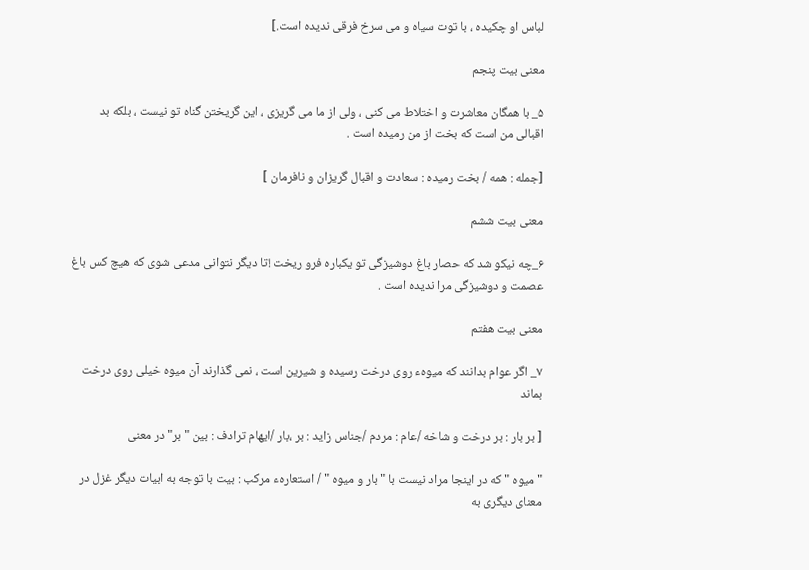لباس او چکیده ، با توت سیاه و می سرخ فرقی ندیده است.]

معنی بیت پنجم

۵_ با همگان معاشرت و اختلاط می کنی ، ولی از ما می گریزی ، این گریختن گناه تو نیست ، بلکه بد اقبالی من است که بخت از من رمیده است .

[جمله : همه / بخت رمیده : سعادت و اقبال گریزان و نافرمان ]

معنی بیت ششم

۶_چه نیکو شد که حصار باغ دوشیزگی تو یکباره فرو ریخت !تا دیگر نتوانی مدعی شوی که هیچ کس باغ عصمت و دوشیزگی مرا ندیده است .

معنی بیت هفتم

۷_ اگر عوام بدانند که میوهء روی درخت رسیده و شیرین است ، نمی گذارند آن میوه خیلی روی درخت بماند

[ بر بار : بر درخت و شاخه /عام : مردم /جناس زاید : بر ،بار /ایهام ترادف : بین "بر" در معنی

" میوه " که در اینجا مراد نیست با " بار و میوه " / استعارهء مرکب : بیت با توجه به ابیات دیگر غزل در معنای دیگری به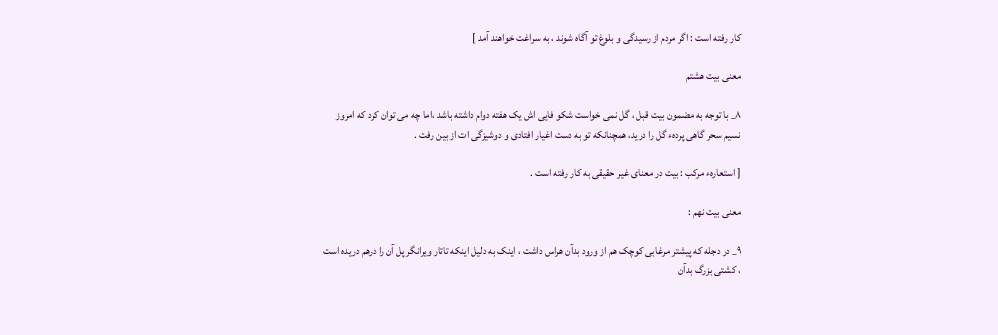کار رفته است : اگر مردم از رسیدگی و بلوغ تو آگاه شوند ، به سراغت خواهند آمد ]

معنی بیت هشتم

۸_ با توجه به مضمون بیت قبل ، گل نمی خواست شکو فایی اش یک هفته دوام داشته باشد ،اما چه می توان کرد که امروز نسیم سحر گاهی پردهء گل را درید، همچنانکه تو به دست اغیار افتادی و دوشیزگی ات از بین رفت .

[ استعارهء مرکب : بیت در معنای غیر حقیقی به کار رفته است .

معنی بیت نهم :

۹_ در دجله که پیشتر مرغابی کوچک هم از ورود بدآن هراس داشت ، اینک به دلیل اینکه تاتار ویرانگر پل آن را درهم دریده است ، کشتی بزرگ بدآن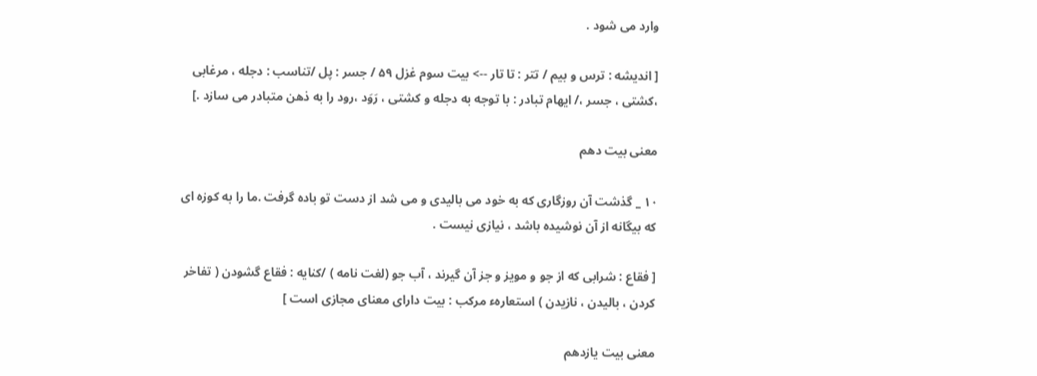وارد می شود .

[ اندیشه : ترس و بیم / تتر : تا تار --> بیت سوم غزل ۵۹ / جسر : پل /تناسب : دجله ، مرغابی ،کشتی ، جسر ،/ ایهام تبادر : با توجه به دجله و کشتی ، رَوَد ،رود را به ذهن متبادر می سازد .]

معنی بیت دهم

۱۰ _ گذشت آن روزگاری که به خود می بالیدی و می شد از دست تو باده گرفت .ما را به کوزه ای که بیگانه از آن نوشیده باشد ، نیازی نیست .

[ فقاع : شرابی که از جو و مویز و جز آن گیرند ، آب جو (لغت نامه ) /کنایه : فقاع گشودن ( تفاخر کردن ، بالیدن ، نازیدن ) استعارهء مرکب : بیت دارای معنای مجازی است ]

معنی بیت یازدهم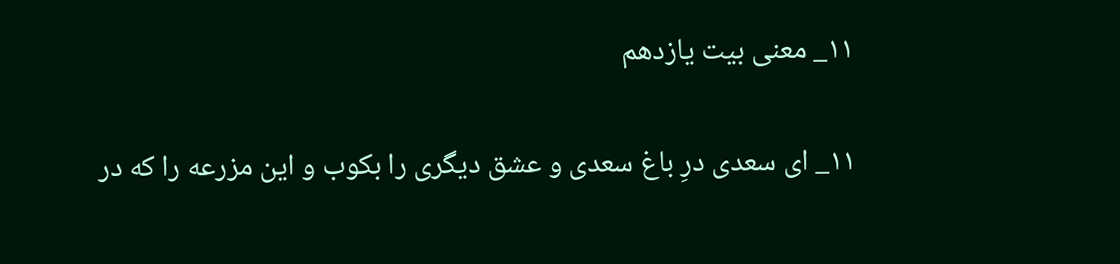۱۱_ معنی بیت یازدهم

۱۱_ ای سعدی درِ باغ سعدی و عشق دیگری را بکوب و این مزرعه را که در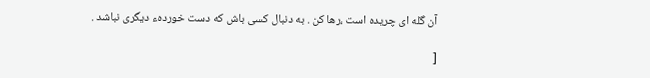آن گله ای چریده است ،رها کن . به دنبال کسی باش که دست خوردهء دیگری نباشد .

[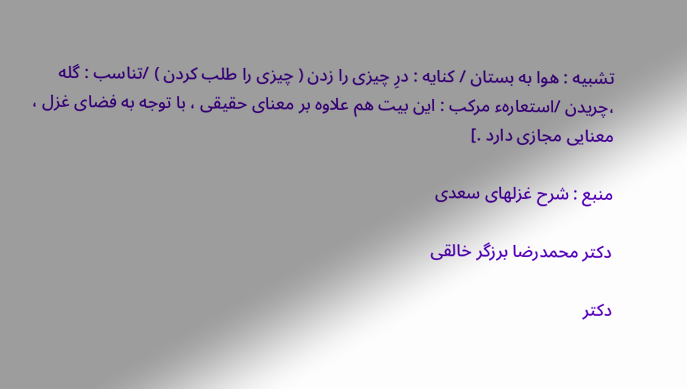تشبیه : هوا به بستان / کنایه : درِ چیزی را زدن ( چیزی را طلب کردن ) /تناسب : گله ،چریدن /استعارهء مرکب : این بیت هم علاوه بر معنای حقیقی ، با توجه به فضای غزل ، معنایی مجازی دارد .]

منبع : شرح غزلهای سعدی

دکتر محمدرضا برزگر خالقی

دکتر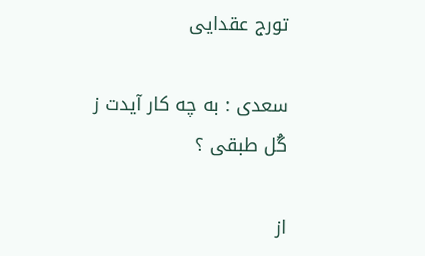تورج عقدایی

سعدی : به چه کار آیدت ز گُل طبقی ؟

از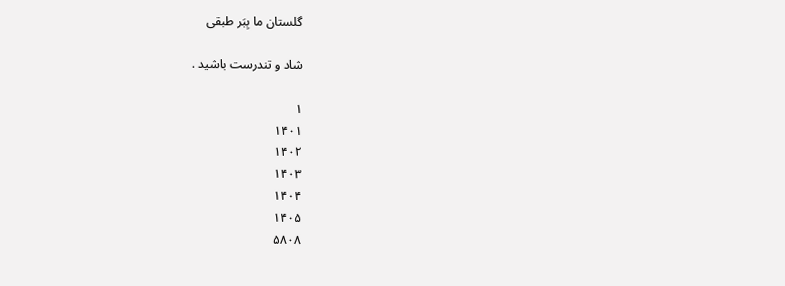گلستان ما بِبَر طبقی

شاد و تندرست باشید .

۱
۱۴۰۱
۱۴۰۲
۱۴۰۳
۱۴۰۴
۱۴۰۵
۵۸۰۸